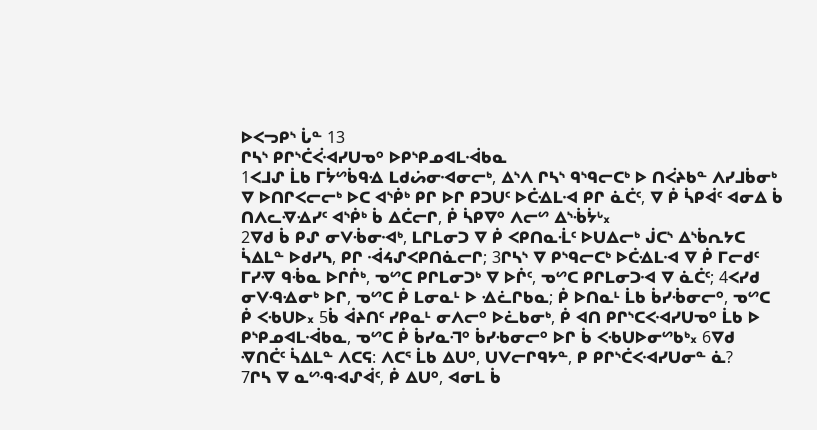ᐅᐸᓓᑭᔅ ᒑᓐ 13
ᒋᓴᔅ ᑭᒋᔅᑖᐹᐗᓯᑌᓀᐤ ᐅᑭᔅᑭᓄᐊᒪᐙᑲᓇ
1ᐸᒧᔑ ᒫᑲ ᒥᔮᔥᑳᑫᐎ ᒪᑯᔖᓂᐗᓂᓕᒃ, ᐃᔅᐱ ᒋᓴᔅ ᑫᔅᑫᓕᑕᒃ ᐅ ᑎᐹᔨᑲᓐ ᐱᓯᒧᑳᓂᒃ ᐁ ᐅᑎᒋᐸᓕᓕᒃ ᐅᑕ ᐊᔅᑮᒃ ᑭᒋ ᐅᒋ ᑭᑐᑌᑦ ᐅᑖᐎᒪᐗ ᑭᒋ ᓈᑖᑦ, ᐁ ᑮ ᓵᑭᐋᑦ ᐊᓂᐃ ᑳ ᑎᐱᓚᐌᐎᓯᑦ ᐊᔅᑮᒃ ᑳ ᐃᑖᓕᒋ, ᑮ ᓵᑭᐁᐤ ᐱᓕᔥ ᐃᔅᒀᔮᒡ᙮
2ᐁᑯ ᑳ ᑭᔑ ᓂᐯᒀᓂᐗᒃ, ᒪᒋᒪᓂᑐ ᐁ ᑮ ᐸᑭᑎᓇᒸᑦ ᐅᑌᐃᓕᒃ ᒎᑕᔅ ᐃᔅᑳᕆᔭᑕ ᓵᐃᒪᓐ ᐅᑯᓯᓴ, ᑭᒋ ᐙᔦᔑᐸᑭᑎᓈᓕᒋ; 3ᒋᓴᔅ ᐁ ᑭᔅᑫᓕᑕᒃ ᐅᑖᐎᒪᐗ ᐁ ᑮ ᒥᓕᑯᑦ ᒥᓯᐌ ᑫᒀᓇ ᐅᒋᒌᒃ, ᓀᔥᑕ ᑭᒋᒪᓂᑐᒃ ᐁ ᐅᒌᑦ, ᓀᔥᑕ ᑭᒋᒪᓂᑐᐗ ᐁ ᓈᑖᑦ; 4ᐸᓯᑯ ᓂᐯᑴᐎᓂᒃ ᐅᒋ, ᓀᔥᑕ ᑮ ᒪᓂᓇᒻ ᐅ ᐎᓛᒋᑲᓇ; ᑮ ᐅᑎᓇᒻ ᒫᑲ ᑳᓯᒀᓂᓕᐤ, ᓀᔥᑕ ᑮ ᐸᑾᑌᐅ᙮ 5ᑳ ᐋᔨᑎᑦ ᓯᑭᓇᒻ ᓂᐱᓕᐤ ᐅᓛᑲᓂᒃ, ᑮ ᐊᑎ ᑭᒋᔅᑕᐸᐗᓯᑌᓀᐤ ᒫᑲ ᐅ ᑭᔅᑭᓄᐊᒪᐙᑲᓇ, ᓀᔥᑕ ᑮ ᑳᓯᓇᒬᐤ ᑳᓯᑾᓂᓕᐤ ᐅᒋ ᑳ ᐸᑾᑌᐅᓂᔥᑲᒃ᙮ 6ᐁᑯ ᐌᑎᑖᑦ ᓵᐃᒪᓐ ᐱᑕᕋ: ᐱᑕᕐ ᒫᑲ ᐃᑌᐤ, ᑌᐯᓕᒋᑫᔭᓐ, ᑭ ᑭᒋᔅᑖᐸᐗᓯᑌᓂᓐ ᓈ?
7ᒋᓴ ᐁ ᓇᔥᑴᐗᔑᐋᑦ, ᑮ ᐃᑌᐤ, ᐊᓂᒪ ᑳ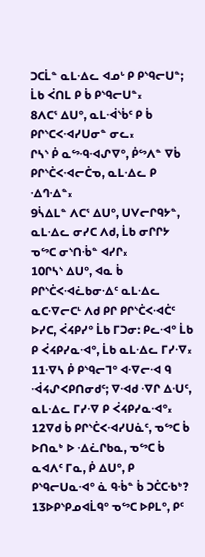ᑐᑕᒫᓐ ᓇᒪᐎᓚ ᐊᓄᒡ ᑭ ᑭᔅᑫᓕᑌᓐ; ᒫᑲ ᐹᑎᒪ ᑭ ᑳ ᑭᔅᑫᓕᑌᓐ᙮
8ᐱᑕᕐ ᐃᑌᐤ, ᓇᒪᐙᔅᑳᑦ ᑭ ᑳ ᑭᒋᔅᑕᐸᐗᓯᑌᓂᓐ ᓂᓚ᙮
ᒋᓴᔅ ᑮ ᓇᔥᑴᐗᔑᐁᐤ, ᑮᔥᐱᓐ ᐁᑳ ᑭᒋᔅᑖᐸᐗᓕᑖᓀ, ᓇᒪᐎᓚ ᑭ ᐎᒉᐎᓐ᙮
9ᓵᐃᒪᓐ ᐱᑕᕐ ᐃᑌᐤ, ᑌᐯᓕᒋᑫᔭᓐ, ᓇᒪᐎᓚ ᓂᓯᑕ ᐱᑯ, ᒫᑲ ᓂᒋᒋᔭ ᓀᔥᑕ ᓂᔅᑎᒀᓐ ᐊᓯᒋ᙮
10ᒋᓴᔅ ᐃᑌᐤ, ᐊᓇ ᑳ ᑭᒋᔅᑖᐸᐗᓛᑲᓂᐎᑦ ᓇᒪᐎᓚ ᓇᑕᐌᓕᑕᒻ ᐱᑯ ᑭᒋ ᑭᒋᔅᑖᐸᐗᑖᑦ ᐅᓯᑕ, ᐹᔦᑭᓯᐤ ᒫᑲ ᒥᑐᓂ: ᑭᓚᐗᐤ ᒫᑲ ᑭ ᐹᔦᑭᓯᓇᐗᐤ, ᒫᑲ ᓇᒪᐎᓚ ᒥᓯᐌ᙮ 11ᐌᓴ ᑮ ᑭᔅᑫᓕᒣᐤ ᐊᐌᓕᐗ ᑫ ᐙᔦᔑᐸᑭᑎᓂᑯᑦ; ᐁᐗᑯ ᐌᒋ ᐃᑗᑦ, ᓇᒪᐎᓚ ᒥᓯᐌ ᑭ ᐹᔦᑭᓯᓇᐗᐤ᙮
12ᐁᑯ ᑳ ᑭᒋᔅᑖᐸᐗᓯᑌᓈᑦ, ᓀᔥᑕ ᑳ ᐅᑎᓇᒃ ᐅ ᐎᓛᒋᑲᓇ, ᓀᔥᑕ ᑳ ᓇᐊᐱᑦ ᒥᓇ, ᑮ ᐃᑌᐤ, ᑭ ᑭᔅᑫᓕᑌᓇᐗᐤ ᓈ ᑫᒀᓐ ᑳ ᑐᑖᑕᑾᒃ? 13ᐅᑭᔅᑭᓄᐊᒫᑫᐤ ᓀᔥᑕ ᐅᑭᒪᐤ, ᑭᑦ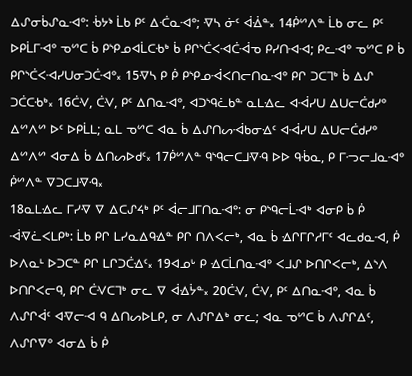ᐃᔑᓂᑳᔑᓇᐗᐤ: ᒀᔭᔉ ᒫᑲ ᑭᑦ ᐃᑣᓇᐗᐤ; ᐌᓴ ᓃᑦ ᐋᐐᓐ᙮ 14ᑮᔥᐱᓐ ᒫᑲ ᓂᓚ ᑭᑦ ᐅᑭᒫᒥᐗᐤ ᓀᔥᑕ ᑳ ᑭᔅᑭᓄᐊᒫᑕᑾᒃ ᑳ ᑭᒋᔅᑖᐸᐗᑖᐙᓀ ᑭᓯᑎᐗᐗ; ᑭᓚᐗᐤ ᓀᔥᑕ ᑭ ᑳ ᑭᒋᔅᑖᐸᐗᓯᑌᓂᑐᑖᐗᐤ᙮ 15ᐌᓴ ᑭ ᑮ ᑭᔅᑭᓄᐙᐸᑎᓕᑎᓇᐗᐤ ᑭᒋ ᑐᑕᒣᒃ ᑳ ᐃᔑ ᑐᑖᑕᑾᒃ᙮ 16ᑖᐺ, ᑖᐺ, ᑭᑦ ᐃᑎᓇᐗᐤ, ᐊᑐᔅᑫᓛᑲᓐ ᓇᒪᐎᓚ ᐊᐙᓯᑌ ᐃᑌᓕᑖᑯᓯᐤ ᐃᔥᐱᔥ ᐅᑦ ᐅᑭᒫᒪ; ᓇᒪ ᓀᔥᑕ ᐊᓇ ᑳ ᐃᔑᑎᔕᐙᑲᓂᐎᑦ ᐊᐙᓯᑌ ᐃᑌᓕᑖᑯᓯᐤ ᐃᔥᐱᔥ ᐊᓂᐃ ᑳ ᐃᑎᔕᐅᑯᑦ᙮ 17ᑮᔥᐱᓐ ᑫᔅᑫᓕᑕᒧᐌᑴ ᐅᐅ ᑫᒀᓇ, ᑭ ᒥᓜᓕᒧᓇᐗᐤ ᑮᔥᐱᓐ ᐁᑐᑕᒧᐌᑴ᙮
18ᓇᒪᐎᓚ ᒥᓯᐌ ᐁ ᐃᑕᔑᔦᒃ ᑭᑦ ᐋᓕᒧᒥᑎᓇᐗᐤ: ᓂ ᑭᔅᑫᓕᒫᐗᒃ ᐊᓂᑭ ᑳ ᑮ ᐙᐌᓛᐸᒪᑭᒃ: ᒫᑲ ᑭᒋ ᒪᓯᓇᐃᑫᐎᓐ ᑭᒋ ᑎᐱᐸᓕᒃ, ᐊᓇ ᑳ ᐎᒋᒥᒋᓱᒥᑦ ᐊᓚᑯᓇᐗ, ᑮ ᐅᐱᓇᒻ ᐅᑐᑕᓐ ᑭᒋ ᒪᒋᑐᑖᐎᑦ᙮ 19ᐊᓄᒡ ᑭ ᐎᑕᒫᑎᓇᐗᐤ ᐸᒧᔑ ᐅᑎᒋᐸᓕᒃ, ᐃᔅᐱ ᐅᑎᒋᐸᓕᑫ, ᑭᒋ ᑖᐺᑕᒣᒃ ᓂᓚ ᐁ ᐋᐎᔮᓐ᙮ 20ᑖᐺ, ᑖᐺ, ᑭᑦ ᐃᑎᓇᐗᐤ, ᐊᓇ ᑳ ᐱᔑᒋᐋᑦ ᐊᐌᓕᐗ ᑫ ᐃᑎᔕᐅᒪᑭ, ᓂ ᐱᔑᒋᐃᒃ ᓂᓚ; ᐊᓇ ᓀᔥᑕ ᑳ ᐱᔑᒋᐃᑦ, ᐱᔑᒋᐁᐤ ᐊᓂᐃ ᑳ ᑮ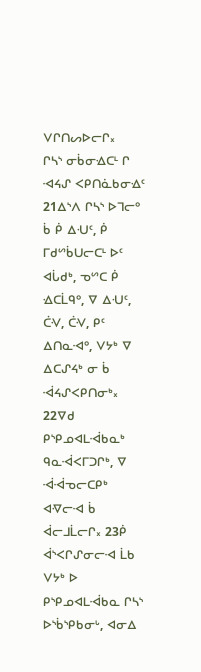ᐯᒋᑎᔕᐅᓕᒋ᙮
ᒋᓴᔅ ᓂᑳᓂᐎᑕᒻ ᒋ ᐗᔦᔑ ᐸᑭᑎᓈᑲᓂᐎᑦ
21ᐃᔅᐱ ᒋᓴᔅ ᐅᒣᓕᐤ ᑳ ᑮ ᐃᑗᑦ, ᑮ ᒥᑯᔥᑳᑌᓕᑕᒻ ᐅᑦ ᐊᒑᑯᒃ, ᓀᔥᑕ ᑮ ᐎᑕᒫᑫᐤ, ᐁ ᐃᑗᑦ, ᑖᐺ, ᑖᐺ, ᑭᑦ ᐃᑎᓇᐗᐤ, ᐯᔭᒃ ᐁ ᐃᑕᔑᔦᒃ ᓂ ᑳ ᐙᔦᔑᐸᑭᑎᓂᒃ᙮
22ᐁᑯ ᑭᔅᑭᓄᐊᒪᐙᑲᓇᒃ ᑫᓇᐙᐸᒥᑐᒋᒃ, ᐁ ᐙᐙᓀᓕᑕᑭᒃ ᐊᐌᓕᐗ ᑳ ᐋᓕᒧᒫᓕᒋ᙮ 23ᑮ ᐋᔅᐸᒋᔑᓂᓕᐗ ᒫᑲ ᐯᔭᒃ ᐅ ᑭᔅᑭᓄᐊᒪᐙᑲᓇ ᒋᓴᔅ ᐅᔅᑳᔅᑭᑲᓂᒡ, ᐊᓂᐃ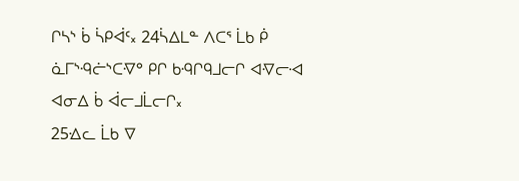ᒋᓴᔅ ᑳ ᓵᑭᐋᑦ᙮ 24ᓵᐃᒪᓐ ᐱᑕᕐ ᒫᑲ ᑮ ᓈᒥᔅᑴᓖᔅᑕᐌᐤ ᑭᒋ ᑲᑴᒋᑫᒧᓕᒋ ᐊᐌᓕᐗ ᐊᓂᐃ ᑳ ᐋᓕᒧᒫᓕᒋ᙮
25ᐎᓚ ᒫᑲ ᐁ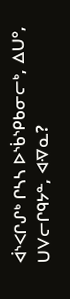ᐋᔅᐸᒋᔑᒃ ᒋᓴᓴ ᐅᔅᑳᔅᑭᑲᓂᓕᒃ, ᐃᑌᐤ, ᑌᐯᓕᒋᑫᔭᓐ, ᐊᐌᓇ?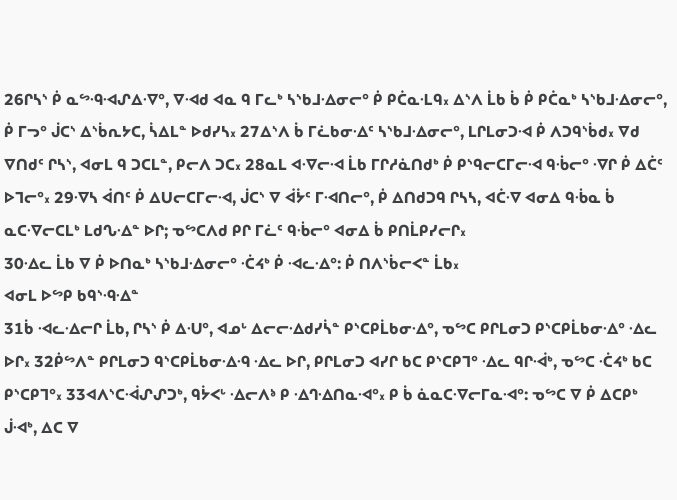26ᒋᓴᔅ ᑮ ᓇᔥᑴᐗᔑᐃᐌᐤ, ᐁᐗᑯ ᐊᓇ ᑫ ᒥᓚᒃ ᓴᔅᑲᒧᐎᓂᓕᐤ ᑮ ᑭᑖᓇᒶᑫ᙮ ᐃᔅᐱ ᒫᑲ ᑳ ᑮ ᑭᑖᓇᒃ ᓴᔅᑲᒧᐎᓂᓕᐤ, ᑮ ᒥᓓᐤ ᒎᑕᔅ ᐃᔅᑳᕆᔭᑕ, ᓵᐃᒪᓐ ᐅᑯᓯᓴ᙮ 27ᐃᔅᐱ ᑳ ᒥᓛᑲᓂᐎᑦ ᓴᔅᑲᒧᐎᓂᓕᐤ, ᒪᒋᒪᓂᑐᐗ ᑮ ᐱᑐᑫᔅᑳᑯ᙮ ᐁᑯ ᐁᑎᑯᑦ ᒋᓴᔅ, ᐊᓂᒪ ᑫ ᑐᑕᒪᓐ, ᑭᓕᐱ ᑐᑕ᙮ 28ᓇᒪ ᐊᐌᓕᐗ ᒫᑲ ᒥᒋᓱᓈᑎᑯᒃ ᑮ ᑭᔅᑫᓕᑕᒥᓕᐗ ᑫᒀᓕᐤ ᐌᒋ ᑮ ᐃᑖᑦ ᐅᒣᓕᐤ᙮ 29ᐌᓴ ᐋᑎᑦ ᑮ ᐃᑌᓕᑕᒥᓕᐗ, ᒎᑕᔅ ᐁ ᐋᔮᑦ ᒥᐗᑎᓕᐤ, ᑮ ᐃᑎᑯᑐᑫ ᒋᓴᓴ, ᐊᑖᐌ ᐊᓂᐃ ᑫᒀᓇ ᑳ ᓇᑕᐌᓕᑕᒪᒃ ᒪᑯᔐᐎᓐ ᐅᒋ; ᓀᔥᑕᐱᑯ ᑭᒋ ᒥᓛᑦ ᑫᒀᓕᐤ ᐊᓂᐃ ᑳ ᑭᑎᒫᑭᓯᓕᒋ᙮
30ᐎᓚ ᒫᑲ ᐁ ᑮ ᐅᑎᓇᒃ ᓴᔅᑲᒧᐎᓂᓕᐤ ᑣᔦᒃ ᑮ ᐗᓚᐎᐤ: ᑮ ᑎᐱᔅᑳᓕᐸᓐ ᒫᑲ᙮
ᐊᓂᒪ ᐅᔥᑭ ᑲᑫᔅᑴᐎᓐ
31ᑳ ᐗᓚᐎᓕᒋ ᒫᑲ, ᒋᓴᔅ ᑮ ᐃᑗᐤ, ᐊᓄᒡ ᐃᓕᓕᐎᑯᓯᓵᓐ ᑭᔅᑕᑭᒫᑲᓂᐎᐤ, ᓀᔥᑕ ᑭᒋᒪᓂᑐ ᑭᔅᑕᑭᒫᑲᓂᐎᐤ ᐎᓚ ᐅᒋ᙮ 32ᑮᔥᐱᓐ ᑭᒋᒪᓂᑐ ᑫᔅᑕᑭᒫᑲᓂᐎᑴ ᐎᓚ ᐅᒋ, ᑭᒋᒪᓂᑐ ᐊᓯᒋ ᑲᑕ ᑭᔅᑕᑭᒣᐤ ᐎᓚ ᑫᒋᐙᒃ, ᓀᔥᑕ ᑣᔦᒃ ᑲᑕ ᑭᔅᑕᑭᒣᐤ᙮ 33ᐊᐱᔅᑕᐙᔑᔑᑐᒃ, ᑫᔮᐸᒡ ᐎᓕᐱᔉ ᑭ ᐎᒉᐎᑎᓇᐗᐤ᙮ ᑭ ᑳ ᓈᓇᑕᐌᓕᒥᓇᐗᐤ: ᓀᔥᑕ ᐁ ᑮ ᐃᑕᑭᒃ ᒎᐗᒃ, ᐃᑕ ᐁ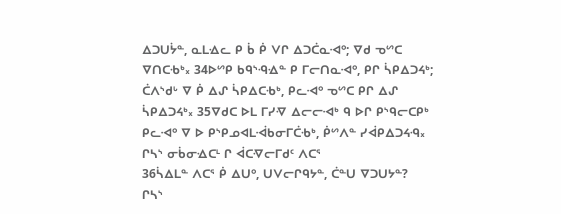ᐃᑐᑌᔮᓐ, ᓇᒪᐎᓚ ᑭ ᑳ ᑮ ᐯᒋ ᐃᑐᑖᓇᐗᐤ; ᐁᑯ ᓀᔥᑕ ᐁᑎᑕᑾᒃ᙮ 34ᐅᔥᑭ ᑲᑫᔅᑴᐎᓐ ᑭ ᒥᓕᑎᓇᐗᐤ, ᑭᒋ ᓵᑭᐃᑐᔦᒃ; ᑖᐱᔅᑯᒡ ᐁ ᑮ ᐃᔑ ᓵᑭᐃᑕᑾᒃ, ᑭᓚᐗᐤ ᓀᔥᑕ ᑭᒋ ᐃᔑ ᓵᑭᐃᑐᔦᒃ᙮ 35ᐁᑯᑕ ᐅᒪ ᒥᓯᐌ ᐃᓕᓕᐗᒃ ᑫ ᐅᒋ ᑭᔅᑫᓕᑕᑭᒃ ᑭᓚᐗᐤ ᐁ ᐅ ᑭᔅᑭᓄᐊᒪᐙᑲᓂᒥᑖᑾᒃ, ᑮᔥᐱᓐ ᓯᐋᑭᐃᑐᔦᑴ᙮
ᒋᓴᔅ ᓂᑳᓂᐎᑕᒻ ᒋ ᐋᑕᐌᓕᒥᑯᑦ ᐱᑕᕐ
36ᓵᐃᒪᓐ ᐱᑕᕐ ᑮ ᐃᑌᐤ, ᑌᐯᓕᒋᑫᔭᓐ, ᑖᓐᑌ ᐁᑐᑌᔭᓐ?
ᒋᓴᔅ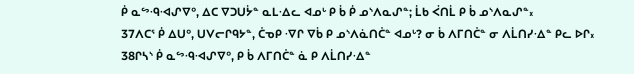ᑮ ᓇᔥᑴᐗᔑᐁᐤ, ᐃᑕ ᐁᑐᑌᔮᓐ ᓇᒪᐎᓚ ᐊᓄᒡ ᑭ ᑳ ᑮ ᓄᔅᐱᓇᔑᓐ; ᒫᑲ ᐹᑎᒫ ᑭ ᑳ ᓄᔅᐱᓇᔑᓐ᙮
37ᐱᑕᕐ ᑮ ᐃᑌᐤ, ᑌᐯᓕᒋᑫᔭᓐ, ᑖᓀᑭ ᐌᒋ ᐁᑳ ᑭ ᓄᔅᐱᓈᑎᑖᓐ ᐊᓄᒡ? ᓂ ᑳ ᐱᒥᑎᑖᓐ ᓂ ᐱᒫᑎᓯᐎᓐ ᑭᓚ ᐅᒋ᙮
38ᒋᓴᔅ ᑮ ᓇᔥᑴᐗᔑᐁᐤ, ᑭ ᑳ ᐱᒥᑎᑖᓐ ᓈ ᑭ ᐱᒫᑎᓯᐎᓐ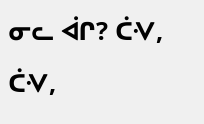ᓂᓚ ᐋᒋ? ᑖᐺ, ᑖᐺ,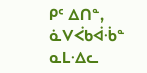ᑭᑦ ᐃᑎᓐ, ᓈᐯᐹᑲᐋᒀᓐ ᓇᒪᐎᓚ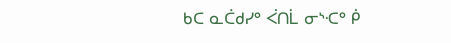ᑲᑕ ᓇᑖᑯᓯᐤ ᐹᑎᒫ ᓂᔅᑡᐤ ᑮ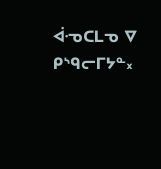ᐋᓉᑕᒪᓀ ᐁ ᑭᔅᑫᓕᒥᔭᓐ᙮